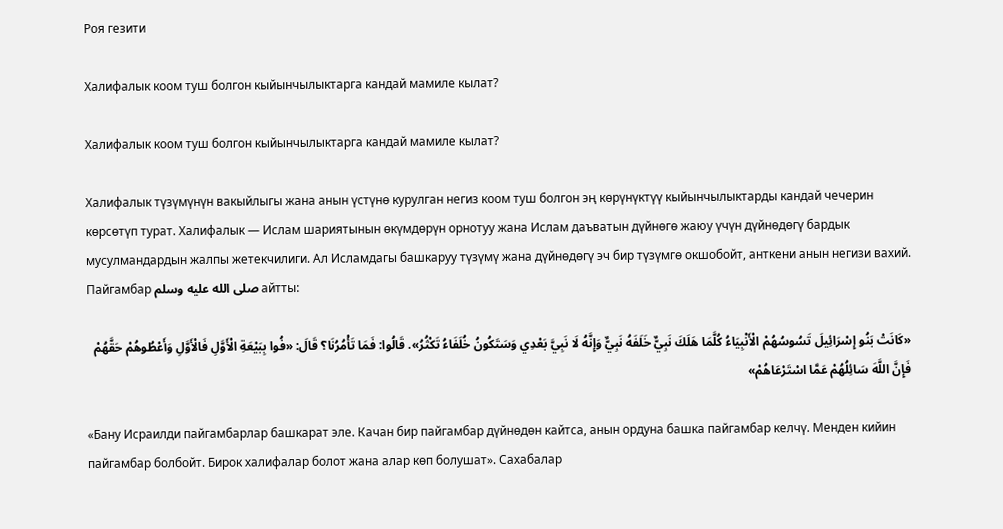Роя гезити

Халифалык коом туш болгон кыйынчылыктарга кандай мамиле кылат?

Халифалык коом туш болгон кыйынчылыктарга кандай мамиле кылат?

Халифалык түзүмүнүн вакыйлыгы жана анын үстүнө курулган негиз коом туш болгон эң көрүнүктүү кыйынчылыктарды кандай чечерин көрсөтүп турат. Халифалык — Ислам шариятынын өкүмдөрүн орнотуу жана Ислам даъватын дүйнөгө жаюу үчүн дүйнөдөгү бардык мусулмандардын жалпы жетекчилиги. Ал Исламдагы башкаруу түзүмү жана дүйнөдөгү эч бир түзүмгө окшобойт, анткени анын негизи вахий. Пайгамбар صلى الله عليه وسلم айтты:

«كَانَتْ بَنُو إِسْرَائِيلَ تَسُوسُهُمْ الْأَنْبِيَاءُ كُلَّمَا هَلَكَ نَبِيٌّ خَلَفَهُ نَبِيٌّ وَإِنَّهُ لَا نَبِيَّ بَعْدِي وَسَتَكُونُ خُلَفَاءُ تَكْثُرُ». قَالُوا: فَمَا تَأْمُرُنَا؟ قَالَ: «فُوا بِبَيْعَةِ الْأَوَّلِ فَالْأَوَّلِ وَأَعْطُوهُمْ حَقَّهُمْ فَإِنَّ اللَّهَ سَائِلُهُمْ عَمَّا اسْتَرْعَاهُمْ»

«Бану Исраилди пайгамбарлар башкарат эле. Качан бир пайгамбар дүйнөдөн кайтса, анын ордуна башка пайгамбар келчү. Менден кийин пайгамбар болбойт. Бирок халифалар болот жана алар көп болушат». Сахабалар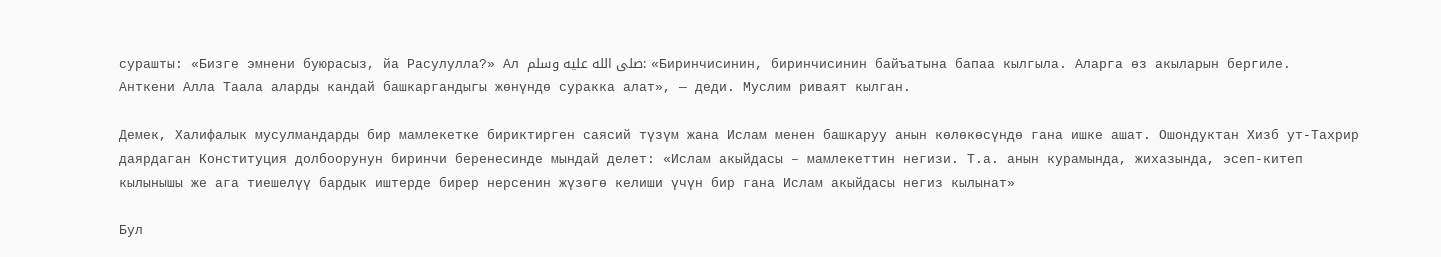сурашты: «Бизге эмнени буюрасыз, йа Расулулла?» Ал صلى الله عليه وسلم: «Биринчисинин, биринчисинин байъатына бапаа кылгыла. Аларга өз акыларын бергиле. Анткени Алла Таала аларды кандай башкаргандыгы жөнүндө суракка алат», — деди. Муслим риваят кылган.

Демек, Халифалык мусулмандарды бир мамлекетке бириктирген саясий түзүм жана Ислам менен башкаруу анын көлөкөсүндө гана ишке ашат. Ошондуктан Хизб ут-Тахрир даярдаган Конституция долбоорунун биринчи беренесинде мындай делет: «Ислам акыйдасы – мамлекеттин негизи. Т.а. анын курамында, жихазында, эсеп-китеп кылынышы же ага тиешелүү бардык иштерде бирер нерсенин жүзөгө келиши үчүн бир гана Ислам акыйдасы негиз кылынат»

Бул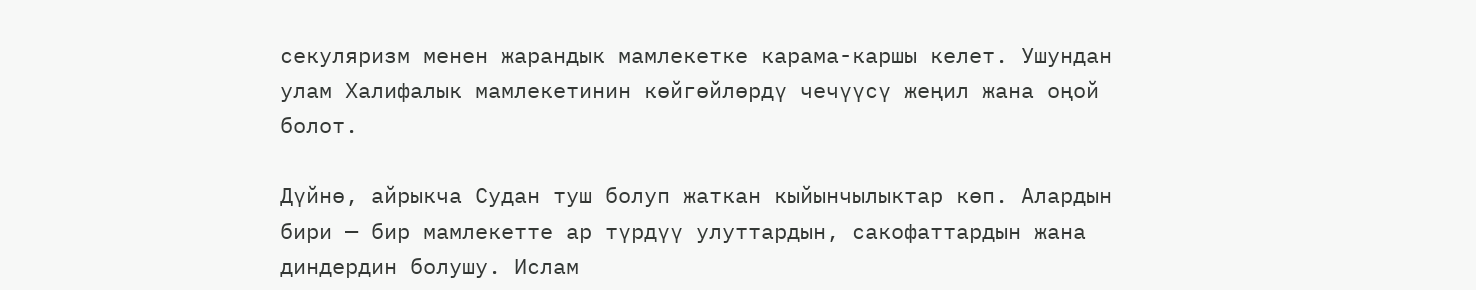секуляризм менен жарандык мамлекетке карама-каршы келет. Ушундан улам Халифалык мамлекетинин көйгөйлөрдү чечүүсү жеңил жана оңой болот.

Дүйнө, айрыкча Судан туш болуп жаткан кыйынчылыктар көп. Алардын бири — бир мамлекетте ар түрдүү улуттардын, сакофаттардын жана диндердин болушу. Ислам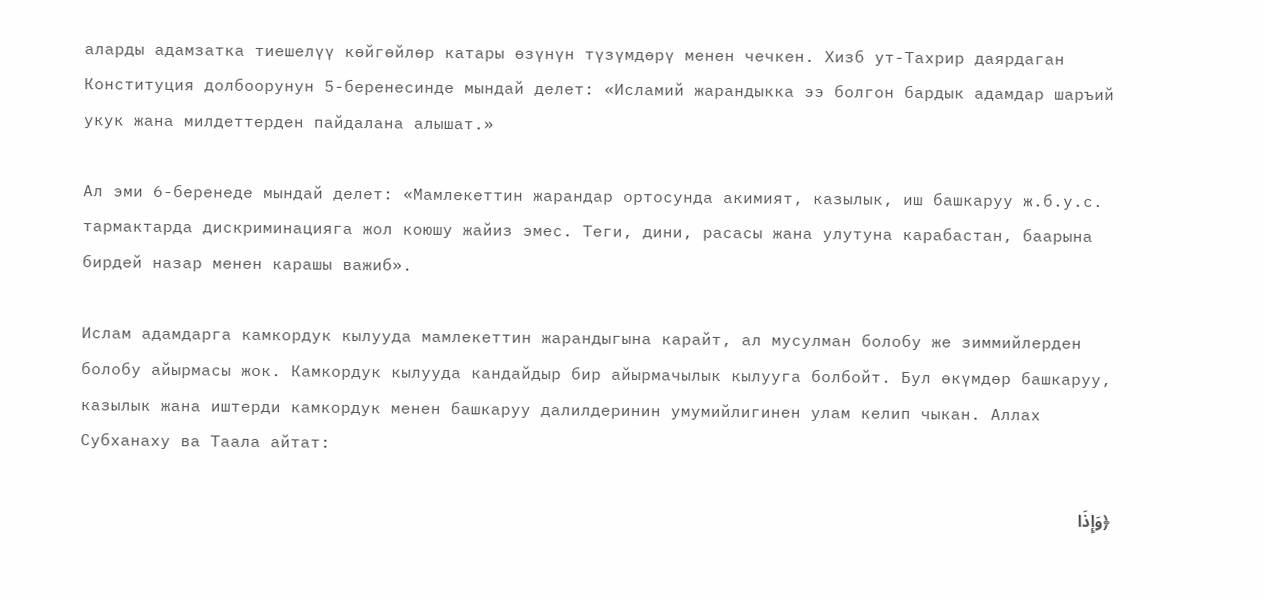аларды адамзатка тиешелүү көйгөйлөр катары өзүнүн түзүмдөрү менен чечкен. Хизб ут-Тахрир даярдаган Конституция долбоорунун 5-беренесинде мындай делет: «Исламий жарандыкка ээ болгон бардык адамдар шаръий укук жана милдеттерден пайдалана алышат.»

Ал эми 6-беренеде мындай делет: «Мамлекеттин жарандар ортосунда акимият, казылык, иш башкаруу ж.б.у.с. тармактарда дискриминацияга жол коюшу жайиз эмес. Теги, дини, расасы жана улутуна карабастан, баарына бирдей назар менен карашы важиб».

Ислам адамдарга камкордук кылууда мамлекеттин жарандыгына карайт, ал мусулман болобу же зиммийлерден болобу айырмасы жок. Камкордук кылууда кандайдыр бир айырмачылык кылууга болбойт. Бул өкүмдөр башкаруу, казылык жана иштерди камкордук менен башкаруу далилдеринин умумийлигинен улам келип чыкан. Аллах Субханаху ва Таала айтат:

﴿وَإِذَا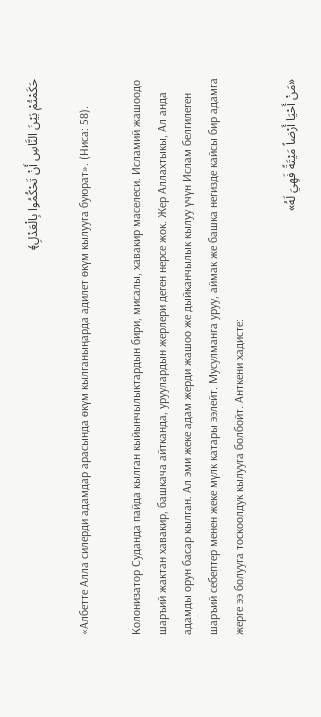حَكَمْتُمْ بَيْنَ النَّاسِ أَنْ تَحْكُمُوا بِالْعَدْلِ﴾

«Албетте Алла силерди адамдар арасында өкүм кылганыңарда адилет өкүм кылууга буюрат». (Ниса: 58).

Колонизатор Суданда пайда кылган кыйынчылыктардын бири, мисалы, хавакир маселеси. Исламий жашоодо шаръий жактан хавакир, башкача айтканда, уруулардын жерлери деген нерсе жок. Жер Аллахтыкы, Ал анда адамды орун басар кылган. Ал эми жеке адам жерди жашоо же дыйканчылык кылуу үчүн Ислам белгилеген шаръий себептер менен жеке мүлк катары ээлейт. Мусулманга уруу, аймак же башка негизде кайсы бир адамга жерге ээ болууга тоскоолдук кылууга болбойт. Анткени хадисте:

«مَنْ أَحْيَا أَرْضاً مَيْتَةً فَهِيَ لَهُ»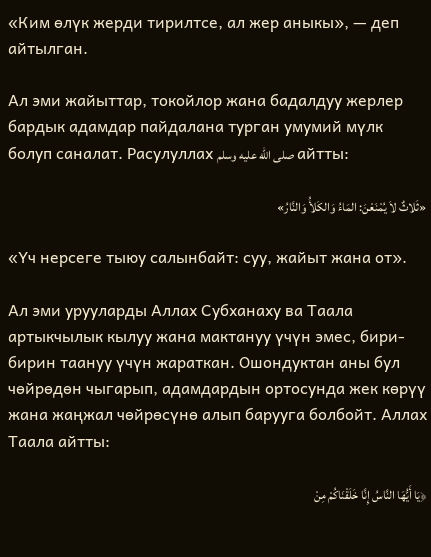«Ким өлүк жерди тирилтсе, ал жер аныкы», — деп айтылган.

Ал эми жайыттар, токойлор жана бадалдуу жерлер бардык адамдар пайдалана турган умумий мүлк болуп саналат. Расулуллах صلى الله عليه وسلم айтты:

«ثَلاثٌ لاَ يُمْنَعْنَ: المَاءُ وَالكَلأُ وَالنَّارُ»

«Үч нерсеге тыюу салынбайт: суу, жайыт жана от».

Ал эми урууларды Аллах Субханаху ва Таала артыкчылык кылуу жана мактануу үчүн эмес, бири-бирин таануу үчүн жараткан. Ошондуктан аны бул чөйрөдөн чыгарып, адамдардын ортосунда жек көрүү жана жаңжал чөйрөсүнө алып барууга болбойт. Аллах Таала айтты:

﴿يَا أَيُّهَا النَّاسُ إِنَّا خَلَقْنَاكُمْ مِنْ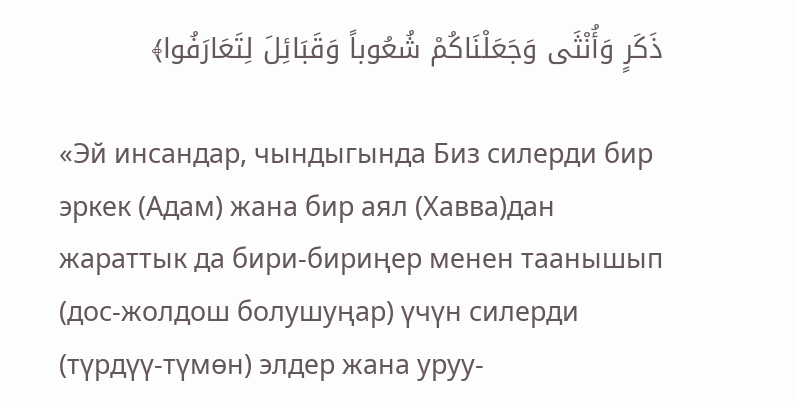ذَكَرٍ وَأُنْثَى وَجَعَلْنَاكُمْ شُعُوباً وَقَبَائِلَ لِتَعَارَفُوا﴾

«Эй инсандар, чындыгында Биз силерди бир эркек (Адам) жана бир аял (Хавва)дан жараттык да бири-бириңер менен таанышып (дос-жолдош болушуңар) үчүн силерди (түрдүү-түмөн) элдер жана уруу-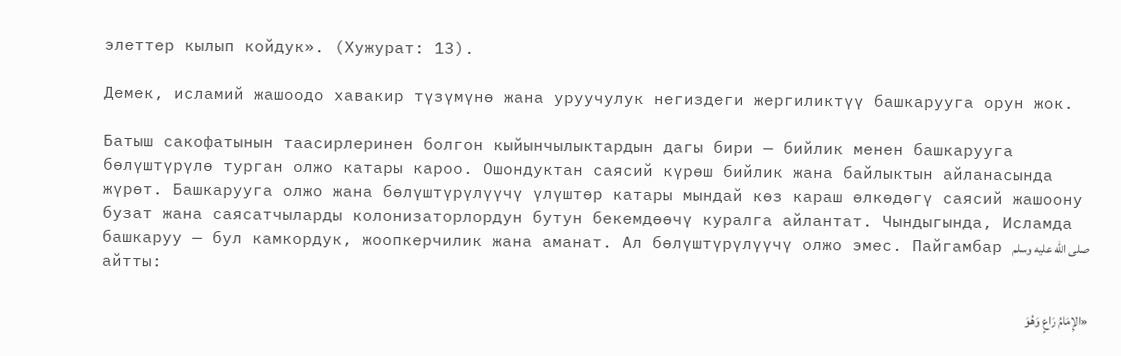элеттер кылып койдук». (Хужурат: 13).

Демек, исламий жашоодо хавакир түзүмүнө жана уруучулук негиздеги жергиликтүү башкарууга орун жок.

Батыш сакофатынын таасирлеринен болгон кыйынчылыктардын дагы бири — бийлик менен башкарууга бөлүштүрүлө турган олжо катары кароо. Ошондуктан саясий күрөш бийлик жана байлыктын айланасында жүрөт. Башкарууга олжо жана бөлүштүрүлүүчү үлүштөр катары мындай көз караш өлкөдөгү саясий жашоону бузат жана саясатчыларды колонизаторлордун бутун бекемдөөчү куралга айлантат. Чындыгында, Исламда башкаруу — бул камкордук, жоопкерчилик жана аманат. Ал бөлүштүрүлүүчү олжо эмес. Пайгамбар صلى الله عليه وسلم айтты:

«الإِمَامُ رَاعٍ وَهُوَ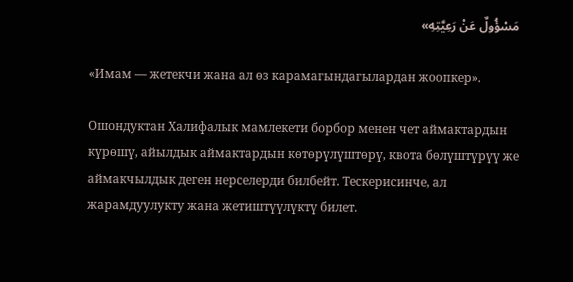مَسْؤُولٌ عَنْ رَعِيَّتِهِ»

«Имам — жетекчи жана ал өз карамагындагылардан жоопкер».

Ошондуктан Халифалык мамлекети борбор менен чет аймактардын күрөшү, айылдык аймактардын көтөрүлүштөрү, квота бөлүштүрүү же аймакчылдык деген нерселерди билбейт. Тескерисинче, ал жарамдуулукту жана жетиштүүлүктү билет.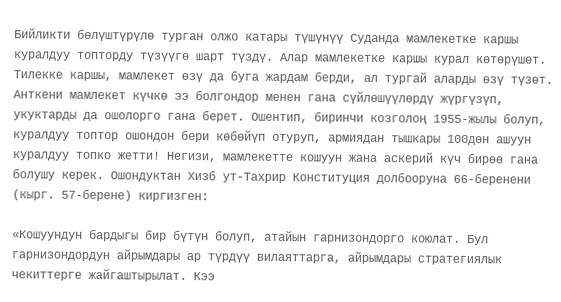Бийликти бөлүштүрүлө турган олжо катары түшүнүү Суданда мамлекетке каршы куралдуу топторду түзүүгө шарт түздү. Алар мамлекетке каршы курал көтөрүшөт. Тилекке каршы, мамлекет өзү да буга жардам берди, ал тургай аларды өзү түзөт. Анткени мамлекет күчкө ээ болгондор менен гана сүйлөшүүлөрдү жүргүзүп, укуктарды да ошолорго гана берет. Ошентип, биринчи козголоң 1955-жылы болуп, куралдуу топтор ошондон бери көбөйүп отуруп, армиядан тышкары 100дөн ашуун куралдуу топко жетти! Негизи, мамлекетте кошуун жана аскерий күч бирөө гана болушу керек. Ошондуктан Хизб ут-Тахрир Конституция долбооруна 66-беренени (кырг. 57-берене) киргизген:

«Кошуундун бардыгы бир бүтүн болуп, атайын гарнизондорго коюлат. Бул гарнизондордун айрымдары ар түрдүү вилаяттарга, айрымдары стратегиялык чекиттерге жайгаштырылат. Кээ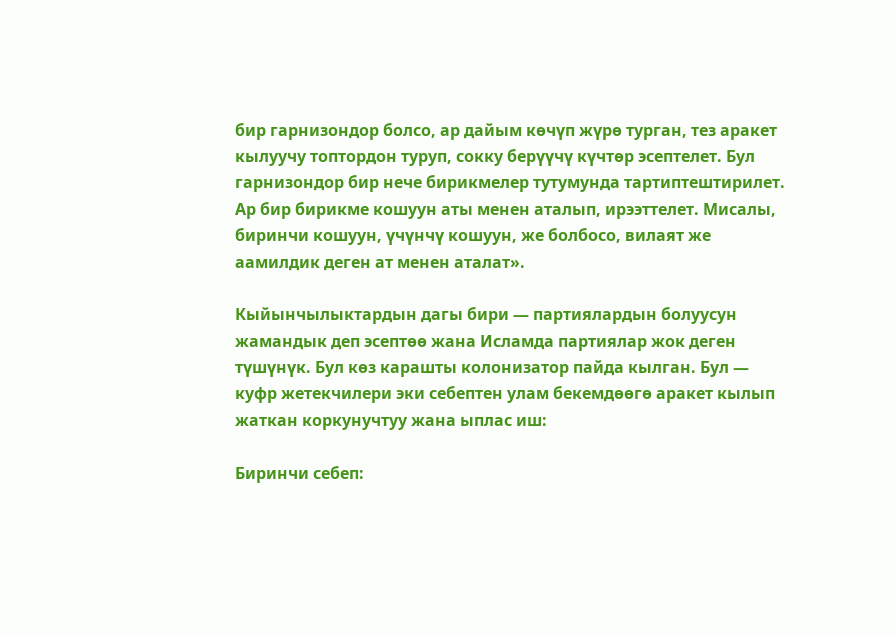бир гарнизондор болсо, ар дайым көчүп жүрө турган, тез аракет кылуучу топтордон туруп, сокку берүүчү күчтөр эсептелет. Бул гарнизондор бир нече бирикмелер тутумунда тартиптештирилет. Ар бир бирикме кошуун аты менен аталып, ирээттелет. Мисалы, биринчи кошуун, үчүнчү кошуун, же болбосо, вилаят же аамилдик деген ат менен аталат».

Кыйынчылыктардын дагы бири — партиялардын болуусун жамандык деп эсептөө жана Исламда партиялар жок деген түшүнүк. Бул көз карашты колонизатор пайда кылган. Бул — куфр жетекчилери эки себептен улам бекемдөөгө аракет кылып жаткан коркунучтуу жана ыплас иш:

Биринчи себеп: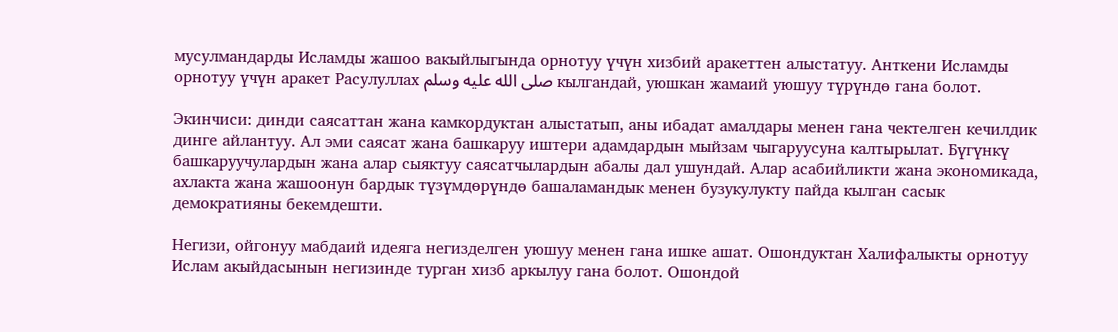мусулмандарды Исламды жашоо вакыйлыгында орнотуу үчүн хизбий аракеттен алыстатуу. Анткени Исламды орнотуу үчүн аракет Расулуллах صلى الله عليه وسلم кылгандай, уюшкан жамаий уюшуу түрүндө гана болот.

Экинчиси: динди саясаттан жана камкордуктан алыстатып, аны ибадат амалдары менен гана чектелген кечилдик динге айлантуу. Ал эми саясат жана башкаруу иштери адамдардын мыйзам чыгаруусуна калтырылат. Бүгүнкү башкаруучулардын жана алар сыяктуу саясатчылардын абалы дал ушундай. Алар асабийликти жана экономикада, ахлакта жана жашоонун бардык түзүмдөрүндө башаламандык менен бузукулукту пайда кылган сасык демократияны бекемдешти.

Негизи, ойгонуу мабдаий идеяга негизделген уюшуу менен гана ишке ашат. Ошондуктан Халифалыкты орнотуу Ислам акыйдасынын негизинде турган хизб аркылуу гана болот. Ошондой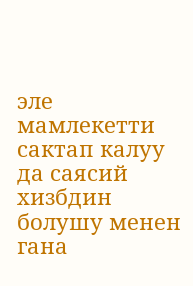эле мамлекетти сактап калуу да саясий хизбдин болушу менен гана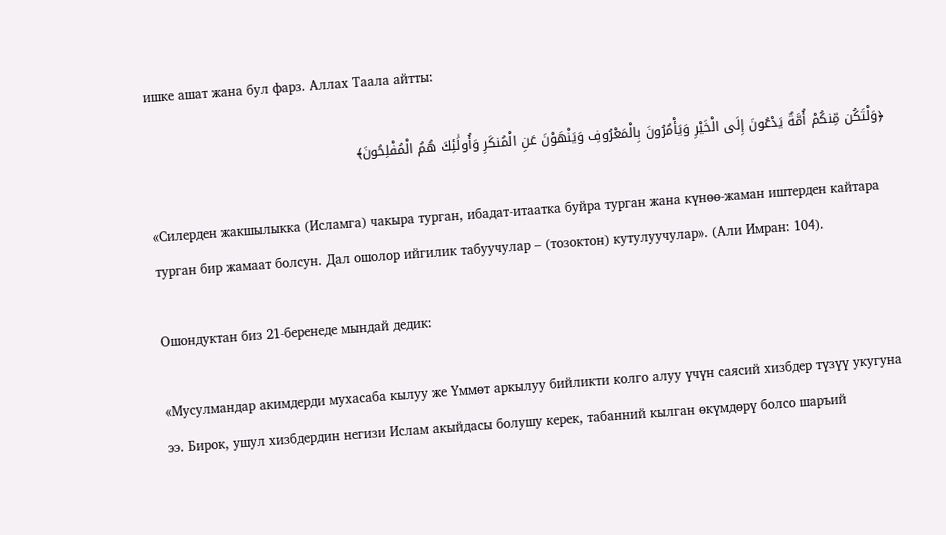ишке ашат жана бул фарз. Аллах Таала айтты:

﴿وَلْتَكُن مِّنكُمْ أُمَّةٌ يَدْعُونَ إِلَى الْخَيْرِ وَيَأْمُرُونَ بِالْمَعْرُوفِ وَيَنْهَوْنَ عَنِ الْمُنكَرِ وَأُولَٰئِكَ هُمُ الْمُفْلِحُونَ﴾

«Силерден жакшылыкка (Исламга) чакыра турган, ибадат-итаатка буйра турган жана күнөө-жаман иштерден кайтара турган бир жамаат болсун. Дал ошолор ийгилик табуучулар – (тозоктон) кутулуучулар». (Али Имран: 104).

Ошондуктан биз 21-беренеде мындай дедик:

«Мусулмандар акимдерди мухасаба кылуу же Үммөт аркылуу бийликти колго алуу үчүн саясий хизбдер түзүү укугуна ээ. Бирок, ушул хизбдердин негизи Ислам акыйдасы болушу керек, табанний кылган өкүмдөрү болсо шаръий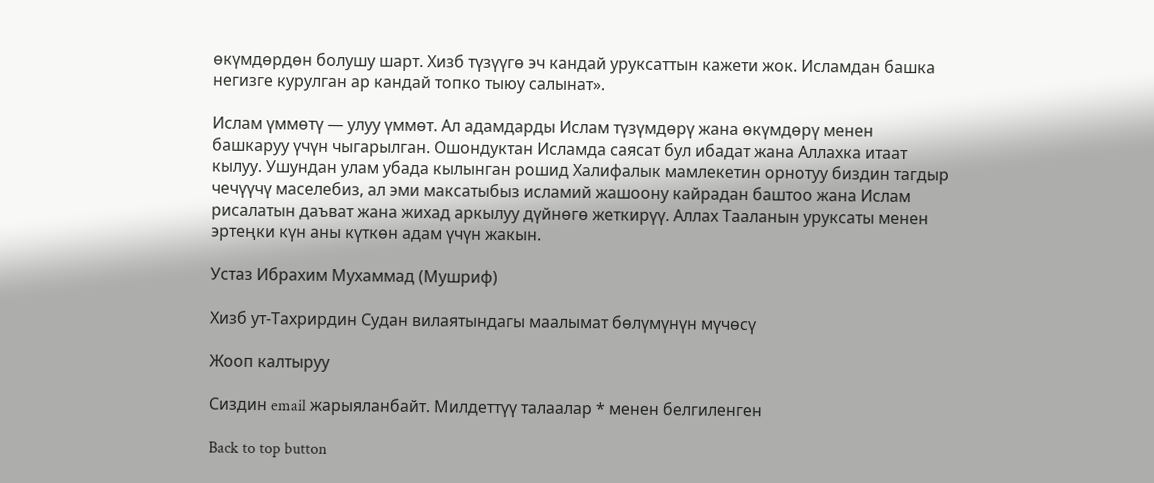өкүмдөрдөн болушу шарт. Хизб түзүүгө эч кандай уруксаттын кажети жок. Исламдан башка негизге курулган ар кандай топко тыюу салынат».

Ислам үммөтү — улуу үммөт. Ал адамдарды Ислам түзүмдөрү жана өкүмдөрү менен башкаруу үчүн чыгарылган. Ошондуктан Исламда саясат бул ибадат жана Аллахка итаат кылуу. Ушундан улам убада кылынган рошид Халифалык мамлекетин орнотуу биздин тагдыр чечүүчү маселебиз, ал эми максатыбыз исламий жашоону кайрадан баштоо жана Ислам рисалатын даъват жана жихад аркылуу дүйнөгө жеткирүү. Аллах Тааланын уруксаты менен эртеңки күн аны күткөн адам үчүн жакын.

Устаз Ибрахим Мухаммад (Мушриф)

Хизб ут-Тахрирдин Судан вилаятындагы маалымат бөлүмүнүн мүчөсү

Жооп калтыруу

Сиздин email жарыяланбайт. Милдеттүү талаалар * менен белгиленген

Back to top button